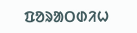ᱯᱚᱨᱟᱛᱰᱤᱦ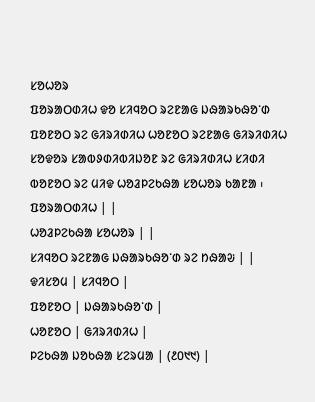ᱥᱚᱦᱚᱨ
ᱯᱚᱨᱟᱛᱰᱤᱦ ᱫᱚ ᱥᱤᱧᱚᱛ ᱨᱮᱱᱟᱜ ᱡᱷᱟᱨᱠᱷᱚᱸᱰ ᱯᱚᱱᱚᱛ ᱨᱮ ᱜᱤᱨᱤᱰᱤᱦ ᱦᱚᱱᱚᱛ ᱨᱮᱱᱟᱜ ᱜᱤᱨᱤᱰᱤᱦ ᱥᱚᱫᱚᱨ ᱥᱟᱵᱽᱰᱤᱵᱤᱡᱚᱱ ᱨᱮ ᱜᱤᱨᱤᱰᱤᱦ ᱥᱤᱰᱤ ᱵᱚᱱᱚᱛ ᱨᱮ ᱢᱤᱫ ᱦᱚᱲᱞᱮᱠᱷᱟ ᱥᱚᱦᱚᱨ ᱠᱟᱱᱟ ᱾
ᱯᱚᱨᱟᱛᱰᱤᱦ | |
ᱦᱚᱲᱞᱮᱠᱷᱟ ᱥᱚᱦᱚᱨ | |
ᱥᱤᱧᱚᱛ ᱨᱮᱱᱟᱜ ᱡᱷᱟᱨᱠᱷᱚᱸᱰ ᱨᱮ ᱴᱷᱟᱶ | |
ᱫᱤᱥᱚᱢ | ᱥᱤᱧᱚᱛ |
ᱯᱚᱱᱚᱛ | ᱡᱷᱟᱨᱠᱷᱚᱸᱰ |
ᱦᱚᱱᱚᱛ | ᱜᱤᱨᱤᱰᱤᱦ |
ᱞᱮᱠᱷᱟ ᱡᱚᱠᱷᱟ ᱥᱮᱨᱢᱟ | (᱒᱐᱑᱑) |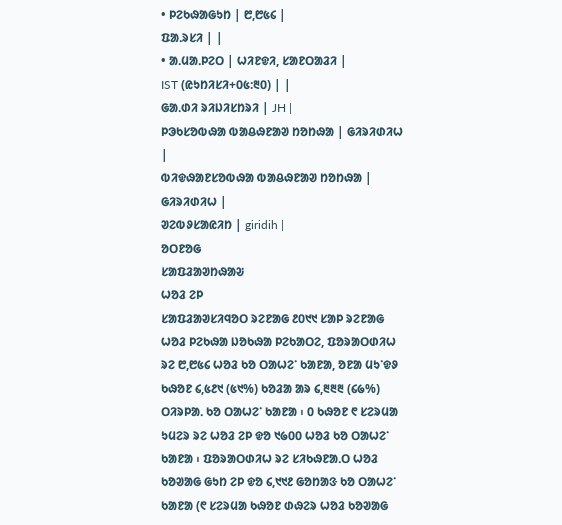• ᱞᱮᱠᱷᱟᱜᱩᱴ | ᱘,᱘᱕᱔ |
ᱯᱟᱹᱨᱥᱤ | |
• ᱟᱹᱢᱟᱹᱞᱮᱛ | ᱦᱤᱱᱫᱤ, ᱥᱟᱱᱛᱟᱲᱤ |
IST (ᱭᱩᱴᱤᱥᱤ+᱐᱕:᱓᱐) | |
ᱜᱟᱹᱰᱤ ᱨᱤᱡᱤᱥᱴᱨᱤ | JH |
ᱞᱳᱠᱥᱚᱵᱷᱟ ᱵᱟᱪᱷᱱᱟᱣ ᱴᱚᱴᱷᱟ | ᱜᱤᱨᱤᱰᱤᱦ |
ᱵᱤᱫᱷᱟᱱᱥᱚᱵᱷᱟ ᱵᱟᱪᱷᱱᱟᱣ ᱴᱚᱴᱷᱟ | ᱜᱤᱨᱤᱰᱤᱦ |
ᱣᱮᱵᱽᱥᱟᱭᱤᱴ | giridih |
ᱚᱛᱱᱚᱜ
ᱥᱟᱯᱲᱟᱣᱴᱷᱟᱶ
ᱦᱚᱲ ᱮᱞ
ᱥᱟᱯᱲᱟᱣᱥᱤᱧᱚᱛ ᱨᱮᱱᱟᱜ ᱒᱐᱑᱑ ᱥᱟᱞ ᱨᱮᱱᱟᱜ ᱦᱚᱲ ᱞᱮᱠᱷᱟ ᱡᱚᱠᱷᱟ ᱞᱮᱠᱟᱛᱮ, ᱯᱚᱨᱟᱛᱰᱤᱦ ᱨᱮ ᱘,᱘᱕᱔ ᱦᱚᱲ ᱠᱚ ᱛᱟᱦᱮᱸ ᱠᱟᱱᱟ, ᱚᱱᱟ ᱢᱩᱸᱫᱽ ᱠᱷᱚᱱ ᱔,᱕᱒᱑ (᱕᱑%) ᱠᱚᱲᱟ ᱟᱨ ᱔,᱓᱓᱓ (᱔᱙%) ᱛᱤᱨᱞᱟᱹ ᱠᱚ ᱛᱟᱦᱮᱸ ᱠᱟᱱᱟ ᱾ ᱐ ᱠᱷᱚᱱ ᱖ ᱥᱮᱨᱢᱟ ᱩᱢᱮᱨ ᱨᱮ ᱦᱚᱲ ᱮᱞ ᱫᱚ ᱑᱙᱐᱐ ᱦᱚᱲ ᱠᱚ ᱛᱟᱦᱮᱸ ᱠᱟᱱᱟ ᱾ ᱯᱚᱨᱟᱛᱰᱤᱦ ᱨᱮ ᱥᱤᱠᱷᱱᱟᱹᱛ ᱦᱚᱲ ᱠᱚᱣᱟᱜ ᱜᱩᱴ ᱮᱞ ᱫᱚ ᱔,᱑᱑᱒ ᱜᱚᱴᱟᱝ ᱠᱚ ᱛᱟᱦᱮᱸ ᱠᱟᱱᱟ (᱖ ᱥᱮᱨᱢᱟ ᱠᱷᱚᱱ ᱰᱷᱮᱨ ᱦᱚᱲ ᱠᱚᱣᱟᱜ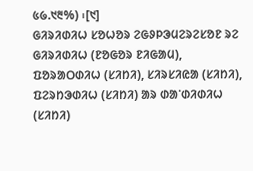᱕᱙.᱑᱓%) ᱾[᱑]
ᱜᱤᱨᱤᱰᱤᱦ ᱥᱚᱦᱚᱨ ᱮᱜᱽᱞᱳᱢᱮᱨᱮᱥᱚᱱ ᱨᱮ ᱜᱤᱨᱤᱰᱤᱦ (ᱱᱚᱜᱚᱨ ᱱᱤᱜᱟᱢ), ᱯᱚᱨᱟᱛᱰᱤᱦ (ᱥᱤᱴᱤ), ᱥᱤᱨᱥᱤᱭᱟ (ᱥᱤᱴᱤ), ᱯᱮᱨᱴᱳᱰᱤᱦ (ᱥᱤᱴᱤ) ᱟᱨ ᱰᱟᱸᱰᱤᱰᱤᱦ (ᱥᱤᱴᱤ)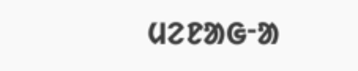ᱢᱮᱱᱟᱜᱼᱟ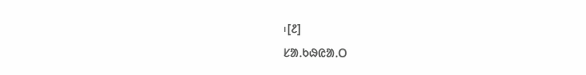᱾[᱒]
ᱥᱟᱹᱠᱷᱭᱟᱹᱛ